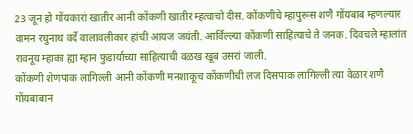23 जून हो गोंयकारां खातीर आनी कोंकणी खातीर म्हत्वाचो दीस. कोंकणीचे म्हापुरूस शणै गोंयबाब म्हणल्यार वामन रघुनाथ वर्दे वालावलीकार हांची आयज जयंती. आर्विल्ल्या कोंकणी साहित्याचे ते जनक. दिवचले म्हालांत रावनूय म्हाका ह्या म्हान फुडार्याच्या साहित्याची वळख खूब उसरां जाली.
कोंकणी शेणपाक लागिल्ली आनी कोंकणी मनशाकूच कोंकणीची लज दिसपाक लागिल्ली त्या वेळार शणै गोंयबाबान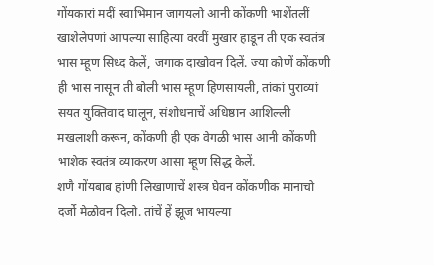गोंयकारां मदीं स्वाभिमान जागयलो आनी कोंकणी भाशेंतलीं खाशेलेपणां आपल्या साहित्या वरवीं मुखार हाडून ती एक स्वतंत्र भास म्हूण सिध्द केलें, जगाक दाखोवन दिलें. ज्या कोणें कोंकणी ही भास नासून ती बोली भास म्हूण हिणसायली, तांकां पुराव्यां सयत युक्तिवाद घालून, संशोधनाचें अधिष्ठान आशिल्ली मखलाशी करून, कोंकणी ही एक वेगळी भास आनी कोंकणी भाशेक स्वतंत्र व्याकरण आसा म्हूण सिद्ध केलें.
शणै गोंयबाब हांणी लिखाणाचें शस्त्र घेवन कोंकणीक मानाचो दर्जो मेळोवन दिलो. तांचें हें झूज भायल्या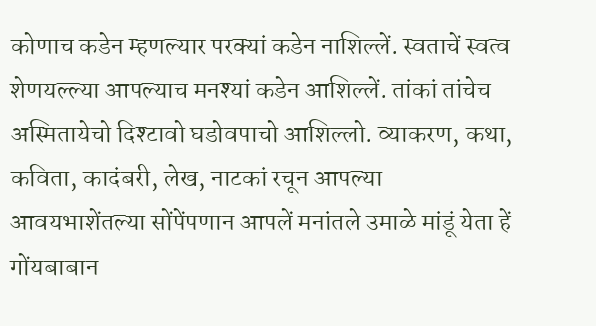कोणाच कडेन म्हणल्यार परक्यां कडेन नाशिल्लें. स्वताचें स्वत्व शेणयल्ल्या आपल्याच मनश्यां कडेन आशिल्लें. तांकां तांचेच अस्मितायेचो दिश्टावो घडोवपाचो आशिल्लो. व्याकरण, कथा, कविता, कादंबरी, लेख, नाटकां रचून आपल्या आवयभाशेंतल्या सोंपेंपणान आपलें मनांतले उमाळे मांडूं येता हें गोंयबाबान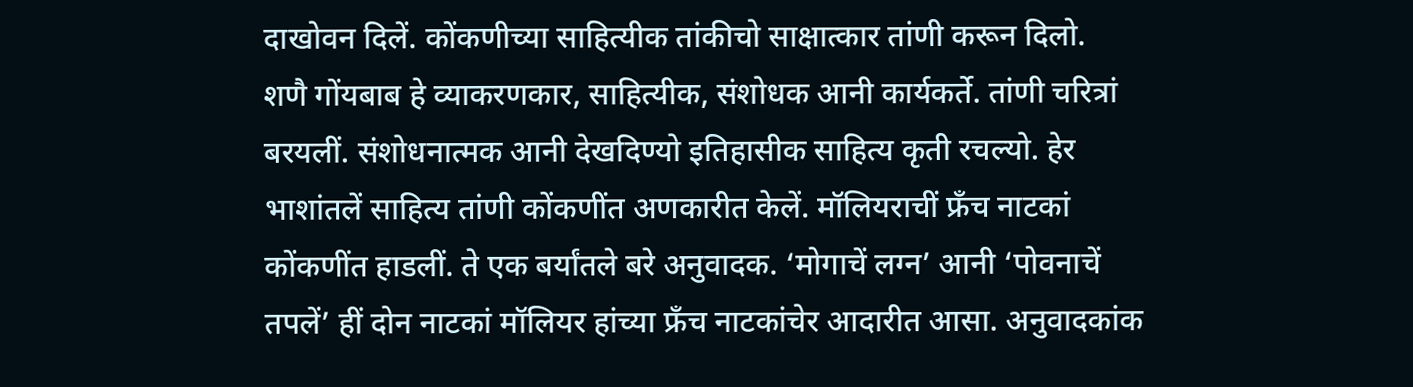दाखोवन दिलें. कोंकणीच्या साहित्यीक तांकीचो साक्षात्कार तांणी करून दिलो.
शणै गोंयबाब हे व्याकरणकार, साहित्यीक, संशोधक आनी कार्यकर्ते. तांणी चरित्रां बरयलीं. संशोधनात्मक आनी देखदिण्यो इतिहासीक साहित्य कृती रचल्यो. हेर भाशांतलें साहित्य तांणी कोंकणींत अणकारीत केलें. मॉलियराचीं फ्रँच नाटकां कोंकणींत हाडलीं. ते एक बर्यांतले बरे अनुवादक. ‘मोगाचें लग्न’ आनी ‘पोवनाचें तपलें’ हीं दोन नाटकां मॉलियर हांच्या फ्रँच नाटकांचेर आदारीत आसा. अनुवादकांक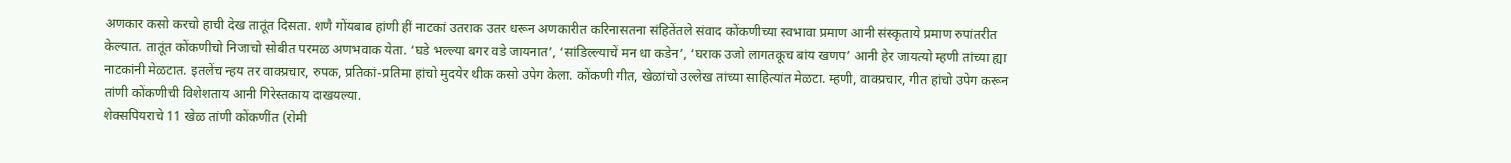अणकार कसो करचो हाची देख तातूंत दिसता. शणै गोंयबाब हांणी हीं नाटकां उतराक उतर धरून अणकारीत करिनासतना संहितेंतले संवाद कोंकणीच्या स्वभावा प्रमाण आनी संस्कृताये प्रमाण रुपांतरीत केल्यात. तातूंत कोंकणीचो निजाचो सोबीत परमळ अणभवाक येता. ‘घडे भल्ल्या बगर वडे जायनात’, ‘सांडिल्ल्याचें मन धा कडेन’, ‘घराक उजो लागतकूच बांय खणप’ आनी हेर जायत्यो म्हणी तांच्या ह्या नाटकांनी मेळटात. इतलेंच न्हय तर वाक्प्रचार, रुपक, प्रतिकां-प्रतिमा हांचो मुदयेर थीक कसो उपेग केला. कोंकणी गीत, खेळांचो उल्लेख तांच्या साहित्यांत मेळटा. म्हणी, वाक्प्रचार, गीत हांचो उपेग करून तांणी कोंकणीची विशेशताय आनी गिरेस्तकाय दाखयल्या.
शेक्सपियराचे 11 खेळ तांणी कोंकणींत (रोमी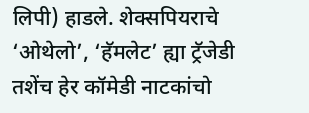लिपी) हाडले. शेक्सपियराचे ‘ओथेलो’, ‘हॅमलेट’ ह्या ट्रॅजेडी तशेंच हेर कॉमेडी नाटकांचो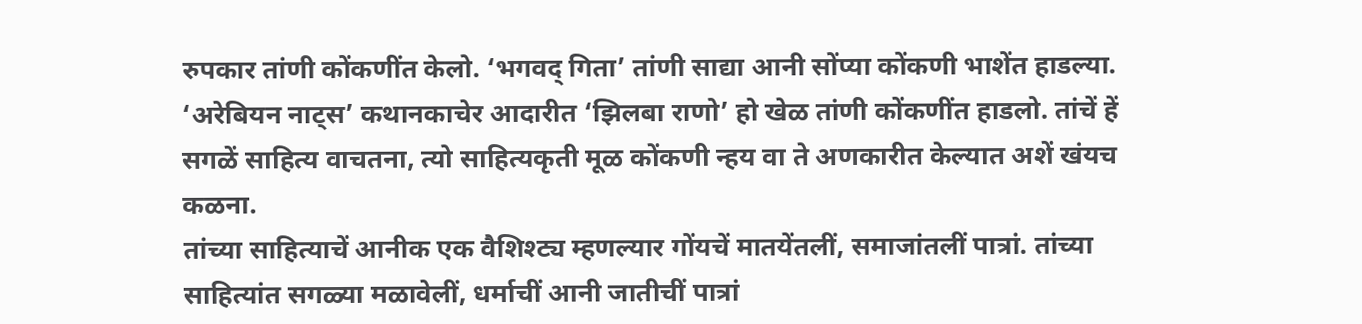रुपकार तांणी कोंकणींत केलो. ‘भगवद् गिता’ तांणी साद्या आनी सोंप्या कोंकणी भाशेंत हाडल्या. ‘अरेबियन नाट्स’ कथानकाचेर आदारीत ‘झिलबा राणो’ हो खेळ तांणी कोंकणींत हाडलो. तांचें हें सगळें साहित्य वाचतना, त्यो साहित्यकृती मूळ कोंकणी न्हय वा ते अणकारीत केल्यात अशें खंयच कळना.
तांच्या साहित्याचें आनीक एक वैशिश्ट्य म्हणल्यार गोंयचें मातयेंतलीं, समाजांतलीं पात्रां. तांच्या साहित्यांत सगळ्या मळावेलीं, धर्माचीं आनी जातीचीं पात्रां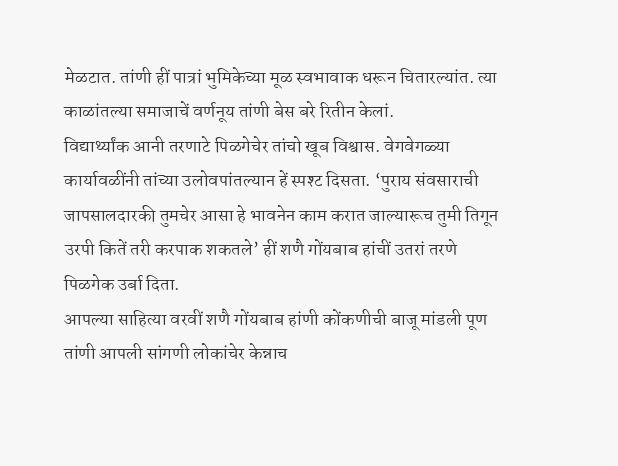मेळटात. तांणी हीं पात्रां भुमिकेच्या मूळ स्वभावाक धरून चितारल्यांत. त्या काळांतल्या समाजाचें वर्णनूय तांणी बेस बरे रितीन केलां.
विद्यार्थ्यांक आनी तरणाटे पिळगेचेर तांचो खूब विश्वास. वेगवेगळ्या कार्यावळींनी तांच्या उलोवपांतल्यान हें स्पश्ट दिसता. ‘पुराय संवसाराची जापसालदारकी तुमचेर आसा हे भावनेन काम करात जाल्यारूच तुमी तिगून उरपी कितें तरी करपाक शकतले’ हीं शणै गोंयबाब हांचीं उतरां तरणे पिळगेक उर्बा दिता.
आपल्या साहित्या वरवीं शणै गोंयबाब हांणी कोंकणीची बाजू मांडली पूण तांणी आपली सांगणी लोकांचेर केन्नाच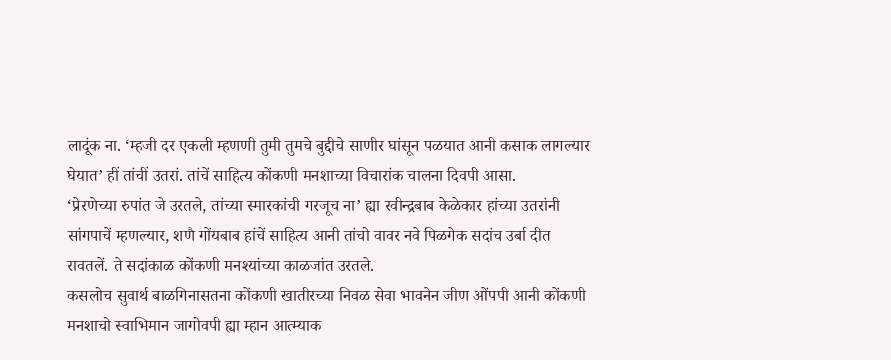लादूंक ना. ‘म्हजी दर एकली म्हणणी तुमी तुमचे बुद्दीचे साणीर घांसून पळयात आनी कसाक लागल्यार घेयात’ हीं तांचीं उतरां. तांचें साहित्य कोंकणी मनशाच्या विचारांक चालना दिवपी आसा.
‘प्रेरणेच्या रुपांत जे उरतले, तांच्या स्मारकांची गरजूच ना’ ह्या रवीन्द्रबाब केळेकार हांच्या उतरांनी सांगपाचें म्हणल्यार, शणै गोंयबाब हांचें साहित्य आनी तांचो वावर नवे पिळगेक सदांच उर्बा दीत रावतलें. ते सदांकाळ कोंकणी मनश्यांच्या काळजांत उरतले.
कसलोच सुवार्थ बाळगिनासतना कोंकणी खातीरच्या निवळ सेवा भावनेन जीण ओंपपी आनी कोंकणी मनशाचो स्वाभिमान जागोवपी ह्या म्हान आत्म्याक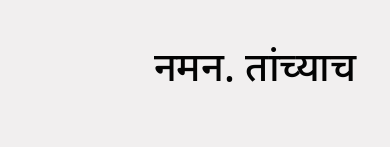नमन. तांच्याच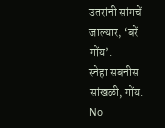उतरांनी सांगचें जाल्यार, ‘बरें गोंय’.
स्नेहा सबनीस
सांखळी, गोंय.
No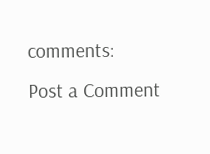comments:
Post a Comment